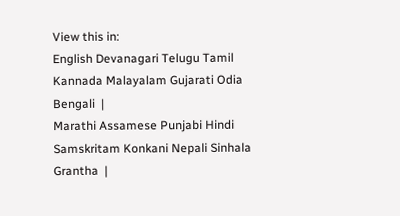View this in:
English Devanagari Telugu Tamil Kannada Malayalam Gujarati Odia Bengali  |
Marathi Assamese Punjabi Hindi Samskritam Konkani Nepali Sinhala Grantha  |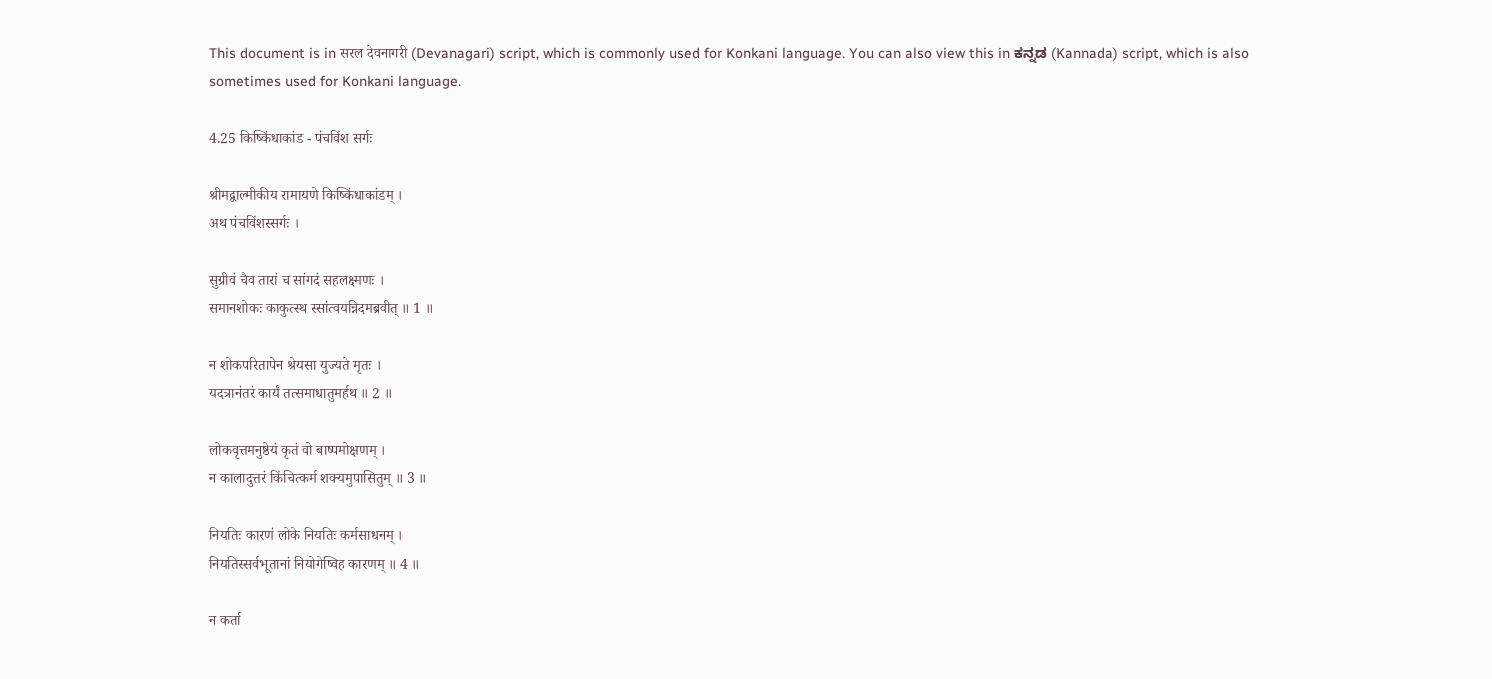This document is in सरल देवनागरी (Devanagari) script, which is commonly used for Konkani language. You can also view this in ಕನ್ನಡ (Kannada) script, which is also sometimes used for Konkani language.

4.25 किष्किंधाकांड - पंचविंश सर्गः

श्रीमद्वाल्मीकीय रामायणे किष्किंधाकांडम् ।
अथ पंचविंशस्सर्गः ।

सुग्रीवं चैव तारां च सांगदं सहलक्ष्मणः ।
समानशोकः काकुत्स्थ स्सांत्वयन्निदमब्रवीत् ॥ 1 ॥

न शोकपरितापेन श्रेयसा युज्यते मृतः ।
यदत्रानंतरं कार्यं तत्समाधातुमर्हथ ॥ 2 ॥

लोकवृत्तमनुष्ठेयं कृतं वो बाष्पमोक्षणम् ।
न कालादुत्तरं किंचित्कर्म शक्यमुपासितुम् ॥ 3 ॥

नियतिः कारणं लोके नियतिः कर्मसाधनम् ।
नियतिस्सर्वभूतानां नियोगेष्विह कारणम् ॥ 4 ॥

न कर्ता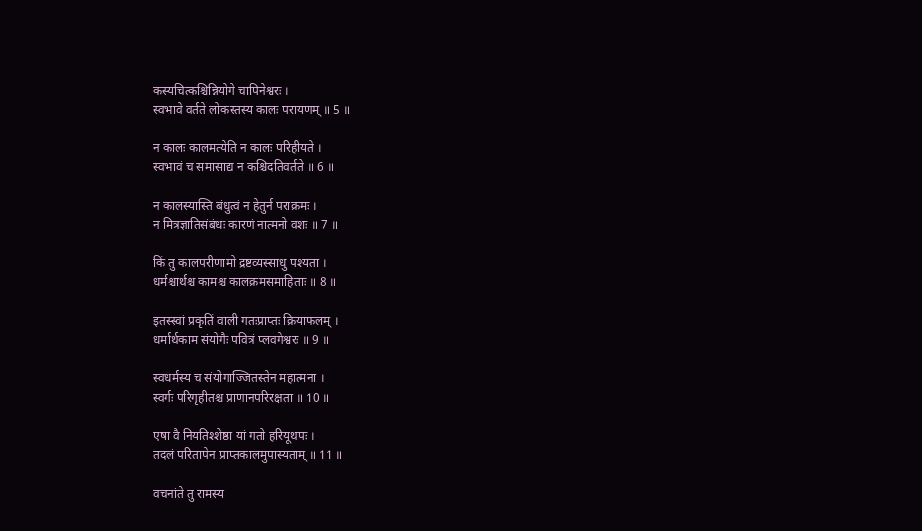कस्यचित्कश्चिन्नियोगे चापिनेश्वरः ।
स्वभावे वर्तते लोकस्तस्य कालः परायणम् ॥ 5 ॥

न कालः कालमत्येति न कालः परिहीयते ।
स्वभावं च समासाद्य न कश्चिदतिवर्तते ॥ 6 ॥

न कालस्यास्ति बंधुत्वं न हेतुर्न पराक्रमः ।
न मित्रज्ञातिसंबंधः कारणं नात्मनो वशः ॥ 7 ॥

किं तु कालपरीणामो द्रष्टव्यस्साधु पश्यता ।
धर्मश्चार्थश्च कामश्च कालक्रमसमाहिताः ॥ 8 ॥

इतस्स्वां प्रकृतिं वाली गतःप्राप्तः क्रियाफलम् ।
धर्मार्थकाम संयोगैः पवित्रं प्लवगेश्वरः ॥ 9 ॥

स्वधर्मस्य च संयोगाज्जितस्तेन महात्मना ।
स्वर्गः परिगृहीतश्च प्राणानपरिरक्षता ॥ 10 ॥

एषा वै नियतिश्शेष्ठा यां गतो हरियूथपः ।
तदलं परितापेन प्राप्तकालमुपास्यताम् ॥ 11 ॥

वचनांते तु रामस्य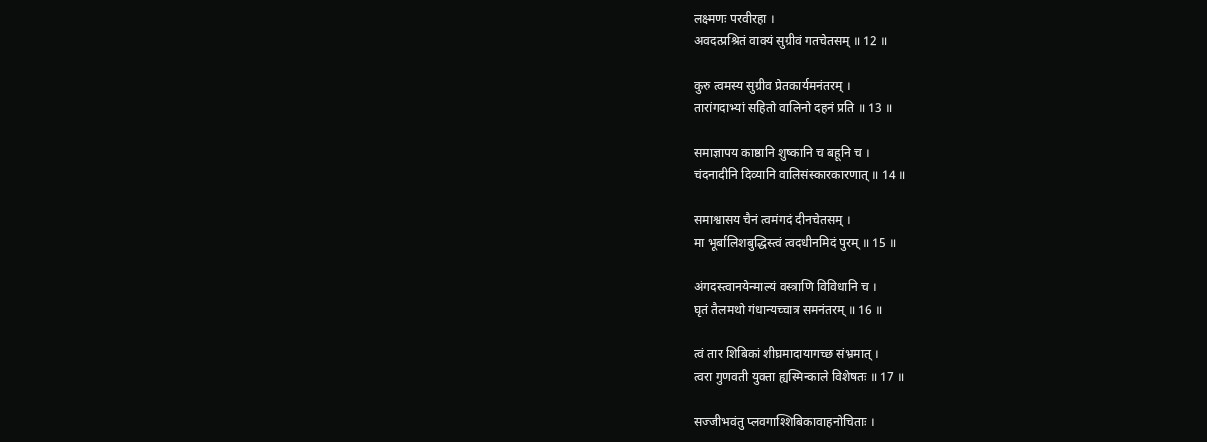लक्ष्मणः परवीरहा ।
अवदत्प्रश्रितं वाक्यं सुग्रीवं गतचेतसम् ॥ 12 ॥

कुरु त्वमस्य सुग्रीव प्रेतकार्यमनंतरम् ।
तारांगदाभ्यां सहितो वालिनो दहनं प्रति ॥ 13 ॥

समाज्ञापय काष्ठानि शुष्कानि च बहूनि च ।
चंदनादीनि दिव्यानि वालिसंस्कारकारणात् ॥ 14 ॥

समाश्वासय चैनं त्वमंगदं दीनचेतसम् ।
मा भूर्बालिशबुद्धिस्त्वं त्वदधीनमिदं पुरम् ॥ 15 ॥

अंगदस्त्वानयेन्माल्यं वस्त्राणि विविधानि च ।
घृतं तैलमथो गंधान्यच्चात्र समनंतरम् ॥ 16 ॥

त्वं तार शिबिकां शीघ्रमादायागच्छ संभ्रमात् ।
त्वरा गुणवती युक्ता ह्यस्मिन्काले विशेषतः ॥ 17 ॥

सज्जीभवंतु प्लवगाश्शिबिकावाहनोचिताः ।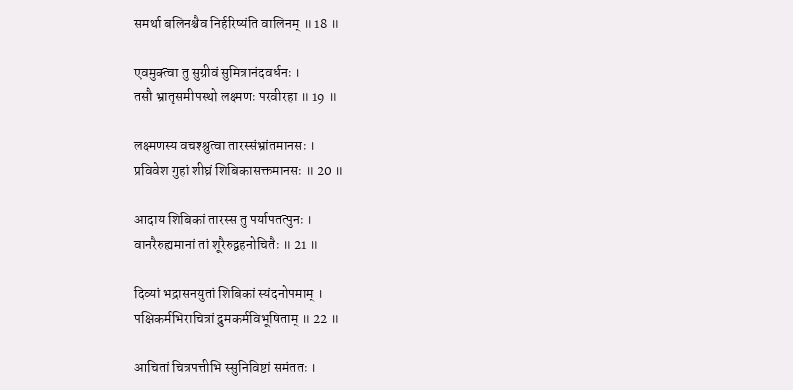समर्था बलिनश्चैव निर्हरिष्यंति वालिनम् ॥ 18 ॥

एवमुक्त्वा तु सुग्रीवं सुमित्रानंदवर्धनः ।
तसौ भ्रातृसमीपस्थो लक्ष्मणः परवीरहा ॥ 19 ॥

लक्ष्मणस्य वचश्श्रुत्वा तारस्संभ्रांतमानसः ।
प्रविवेश गुहां शीघ्रं शिबिकासक्तमानसः ॥ 20 ॥

आदाय शिबिकां तारस्स तु पर्यापतत्पुनः ।
वानरैरुह्यमानां तां शूरैरुद्वहनोचितैः ॥ 21 ॥

दिव्यां भद्रासनयुतां शिबिकां स्यंदनोपमाम् ।
पक्षिकर्मभिराचित्रां द्रुमकर्मविभूषिताम् ॥ 22 ॥

आचितां चित्रपत्तीभि स्सुनिविष्टां समंततः ।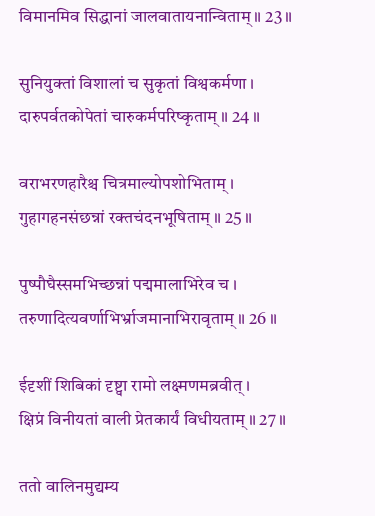विमानमिव सिद्धानां जालवातायनान्विताम् ॥ 23 ॥

सुनियुक्तां विशालां च सुकृतां विश्वकर्मणा ।
दारुपर्वतकोपेतां चारुकर्मपरिष्कृताम् ॥ 24 ॥

वराभरणहारैश्च चित्रमाल्योपशोभिताम् ।
गुहागहनसंछन्नां रक्तचंदनभूषिताम् ॥ 25 ॥

पुष्पौघैस्समभिच्छन्नां पद्ममालाभिरेव च ।
तरुणादित्यवर्णाभिर्भ्राजमानाभिरावृताम् ॥ 26 ॥

ईदृशीं शिबिकां दृष्ट्वा रामो लक्ष्मणमब्रवीत् ।
क्षिप्रं विनीयतां वाली प्रेतकार्यं विधीयताम् ॥ 27 ॥

ततो वालिनमुद्यम्य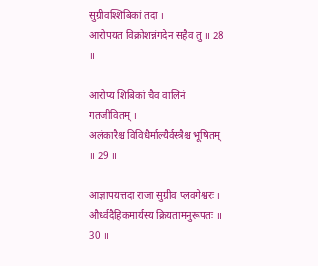सुग्रीवश्शिबिकां तदा ।
आरोपयत विक्रोशन्नंगदेन सहैव तु ॥ 28 ॥

आरोप्य शिबिकां चैव वालिनं गतजीवितम् ।
अलंकारैश्च विविधैर्माल्यैर्वस्त्रैश्च भूषितम् ॥ 29 ॥

आज्ञापयत्तदा राजा सुग्रीव प्लवगेश्वरः ।
और्ध्वदैहिकमार्यस्य क्रियतामनुरूपतः ॥ 30 ॥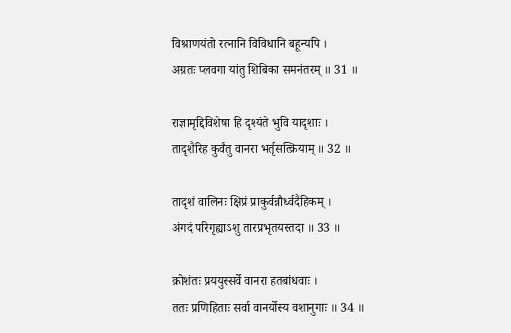विश्राणयंतो रत्नानि विविधानि बहून्यपि ।
अग्रतः प्लवगा यांतु शिबिका समनंतरम् ॥ 31 ॥

राज्ञामृद्दिविशेषा हि दृश्यंते भुवि यादृशाः ।
तादृशैरिह कुर्वंतु वानरा भर्तृसत्क्रियाम् ॥ 32 ॥

तादृशं वालिनः क्षिप्रं प्राकुर्वन्नौर्ध्वदैहिकम् ।
अंगदं परिगृह्याऽशु तारप्रभृतयस्तदा ॥ 33 ॥

क्रोशंतः प्रययुस्सर्वे वानरा हतबांधवाः ।
ततः प्रणिहिताः सर्वा वानर्योस्य वशानुगाः ॥ 34 ॥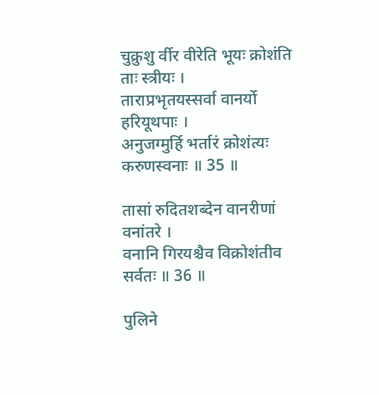चुक्रुशु र्वीर वीरेति भूयः क्रोशंति ताः स्त्रीयः ।
ताराप्रभृतयस्सर्वा वानर्यो हरियूथपाः ।
अनुजग्मुर्हि भर्तारं क्रोशंत्यः करुणस्वनाः ॥ 35 ॥

तासां रुदितशब्देन वानरीणां वनांतरे ।
वनानि गिरयश्चैव विक्रोशंतीव सर्वतः ॥ 36 ॥

पुलिने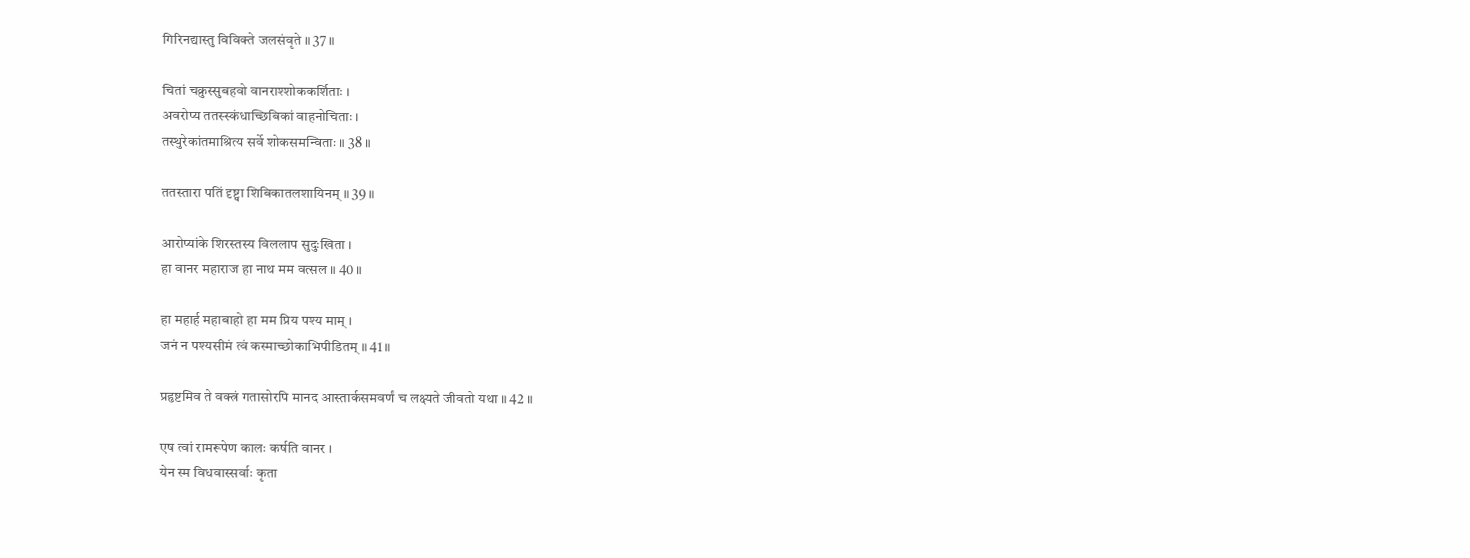गिरिनद्यास्तु विविक्ते जलसंवृते ॥ 37 ॥

चितां चक्रुस्सुबहवो वानराश्शोककर्शिताः ।
अवरोप्य ततस्स्कंधाच्छिबिकां वाहनोचिताः ।
तस्थुरेकांतमाश्रित्य सर्वे शोकसमन्विताः ॥ 38 ॥

ततस्तारा पतिं दृष्ट्वा शिबिकातलशायिनम् ॥ 39 ॥

आरोप्यांके शिरस्तस्य विललाप सुदुःखिता ।
हा वानर महाराज हा नाथ मम वत्सल ॥ 40 ॥

हा महार्ह महाबाहो हा मम प्रिय पश्य माम् ।
जनं न पश्यसीमं त्वं कस्माच्छोकाभिपीडितम् ॥ 41 ॥

प्रहृष्टमिव ते वक्त्रं गतासोरपि मानद आस्तार्कसमवर्णं च लक्ष्यते जीवतो यथा ॥ 42 ॥

एष त्वां रामरूपेण कालः कर्षति वानर ।
येन स्म विधवास्सर्वाः कृता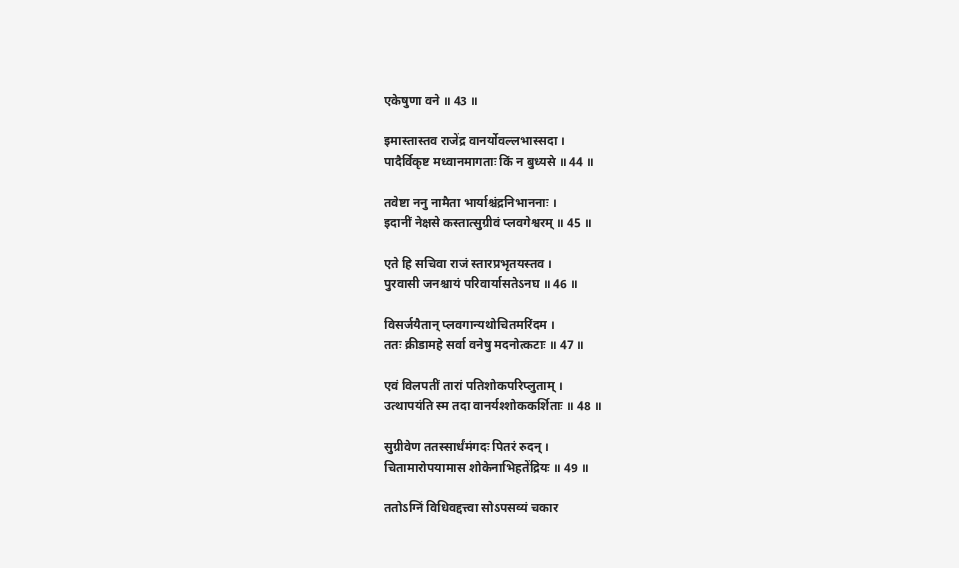एकेषुणा वने ॥ 43 ॥

इमास्तास्तव राजेंद्र वानर्योवल्लभास्सदा ।
पादैर्विकृष्ट मध्वानमागताः किं न बुध्यसे ॥ 44 ॥

तवेष्टा ननु नामैता भार्याश्चंद्रनिभाननाः ।
इदानीं नेक्षसे कस्तात्सुग्रीवं प्लवगेश्वरम् ॥ 45 ॥

एते हि सचिवा राजं स्तारप्रभृतयस्तव ।
पुरवासी जनश्चायं परिवार्यासतेऽनघ ॥ 46 ॥

विसर्जयैतान् प्लवगान्यथोचितमरिंदम ।
ततः क्रीडामहे सर्वा वनेषु मदनोत्कटाः ॥ 47 ॥

एवं विलपतीं तारां पतिशोकपरिप्लुताम् ।
उत्थापयंति स्म तदा वानर्यश्शोककर्शिताः ॥ 48 ॥

सुग्रीवेण ततस्सार्धंमंगदः पितरं रुदन् ।
चितामारोपयामास शोकेनाभिहतेंद्रियः ॥ 49 ॥

ततोऽग्निं विधिवद्दत्त्वा सोऽपसव्यं चकार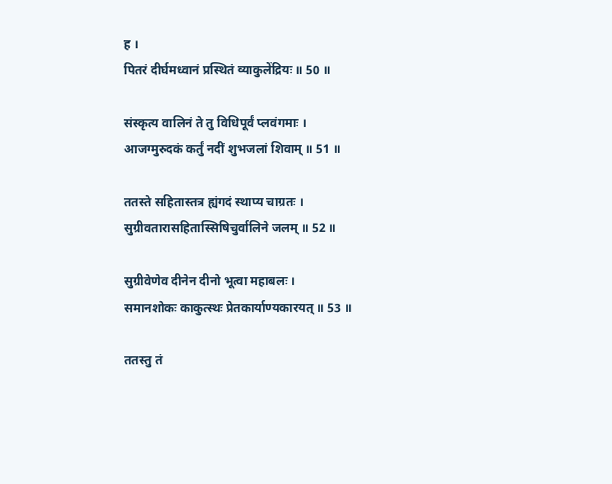ह ।
पितरं दीर्घमध्वानं प्रस्थितं व्याकुलेंद्रियः ॥ 50 ॥

संस्कृत्य वालिनं ते तु विधिपूर्वं प्लवंगमाः ।
आजग्मुरुदकं कर्तुं नदीं शुभजलां शिवाम् ॥ 51 ॥

ततस्ते सहितास्तत्र ह्यंगदं स्थाप्य चाग्रतः ।
सुग्रीवतारासहितास्सिषिचुर्वालिने जलम् ॥ 52 ॥

सुग्रीवेणेव दीनेन दीनो भूत्वा महाबलः ।
समानशोकः काकुत्स्थः प्रेतकार्याण्यकारयत् ॥ 53 ॥

ततस्तु तं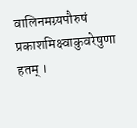वालिनमग्र्यपौरुषं प्रकाशमिक्ष्वाकुवरेषुणा हतम् ।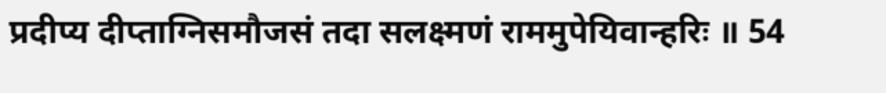प्रदीप्य दीप्ताग्निसमौजसं तदा सलक्ष्मणं राममुपेयिवान्हरिः ॥ 54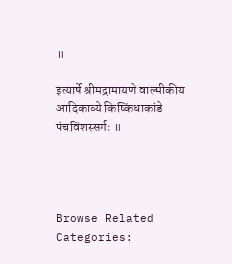॥

इत्यार्षे श्रीमद्रामायणे वाल्मीकीय आदिकाव्ये किष्किंधाकांडे पंचविंशस्सर्गः ॥




Browse Related Categories: